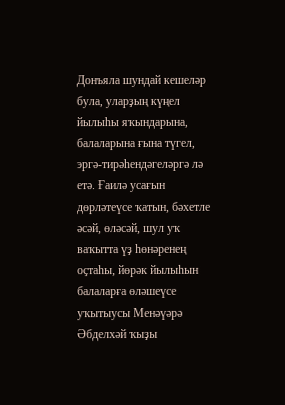Донъяла шундай кешеләр була, уларҙың күңел йылыһы яҡындарына, балаларына ғына түгел, эргә-тирәһендәгеләргә лә етә. Ғаилә усағын дөрләтеүсе ҡатын, бәхетле әсәй, өләсәй, шул уҡ ваҡытта үҙ һөнәренең оҫтаһы, йөрәк йылыһын балаларға өләшеүсе уҡытыусы Менәүәрә Әбделхәй ҡыҙы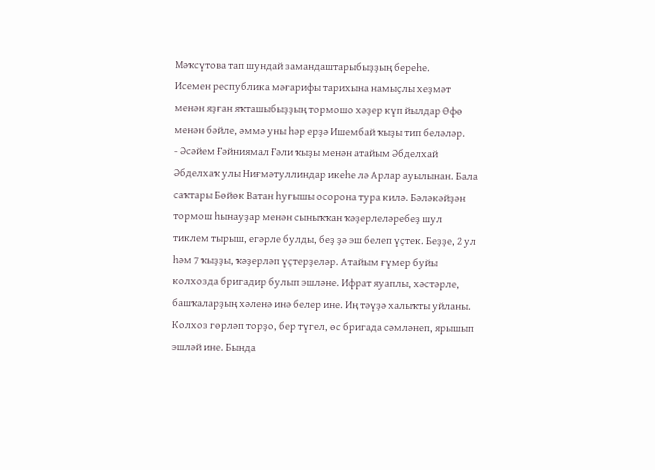Мәҡсүтова тап шундай замандаштарыбыҙҙың береһе.
Исемен республика мәғарифы тарихына намыҫлы хеҙмәт менән яҙған яҡташыбыҙҙың тормошо хәҙер күп йылдар Өфө менән бәйле, әммә уны һәр ерҙә Ишембай ҡыҙы тип беләләр.
- Әсәйем Ғәйниямал Ғәли ҡыҙы менән атайым Әбделхай Әбделхаҡ улы Ниғмәтуллиндар икеһе лә Арлар ауылынан. Бала саҡтары Бөйөк Ватан һуғышы осорона тура килә. Бәләкәйҙән тормош һынауҙар менән сыныҡҡан ҡәҙерлеләребеҙ шул тиклем тырыш, егәрле булды, беҙ ҙә эш белеп үҫтек. Беҙҙе, 2 ул һәм 7 ҡыҙҙы, ҡәҙерләп үҫтерҙеләр. Атайым ғүмер буйы колхозда бригадир булып эшләне. Ифрат яуаплы, хәстәрле, башҡаларҙың хәленә инә белер ине. Иң тәүҙә халыҡты уйланы. Колхоз гөрләп торҙо, бер түгел, өс бригада сәмләнеп, ярышып эшләй ине. Бында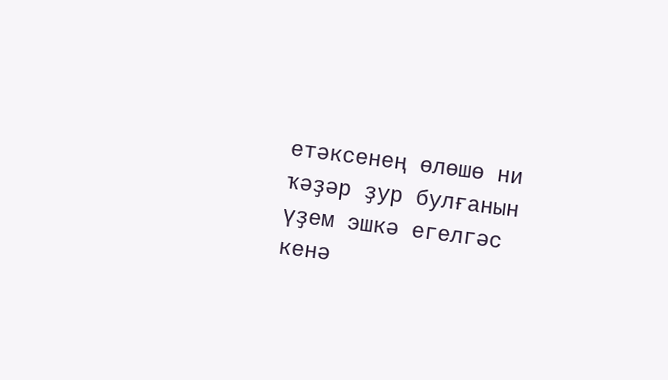етәксенең өлөшө ни ҡәҙәр ҙур булғанын үҙем эшкә егелгәс кенә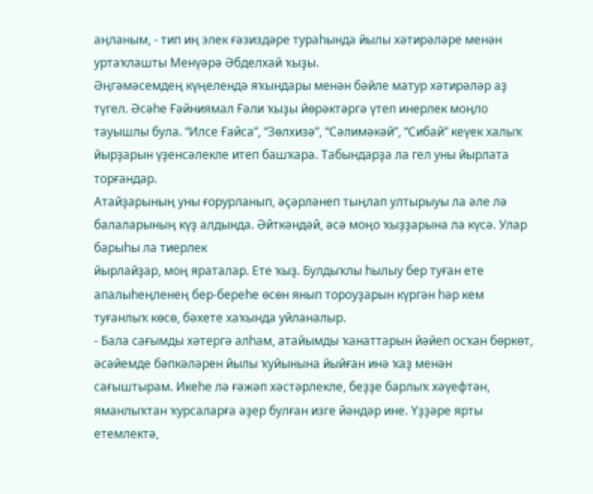аңланым, - тип иң элек ғәзиздәре тураһында йылы хәтирәләре менән уртаҡлашты Менүәрә Әбделхай ҡыҙы.
Әңгәмәсемдең күңелендә яҡындары менән бәйле матур хәтирәләр аҙ түгел. Әсәһе Ғәйниямал Ғәли ҡыҙы йөрәктәргә үтеп инерлек моңло тауышлы була. “Илсе Ғайса”, “Зөлхизә”, “Сәлимәкәй”, “Сибай” кеүек халыҡ йырҙарын үҙенсәлекле итеп башҡара. Табындарҙа ла гел уны йырлата торғандар.
Атайҙарының уны ғорурланып, әҫәрләнеп тыңлап ултырыуы ла әле лә балаларының күҙ алдында. Әйткәндәй, әсә моңо ҡыҙҙарына ла күсә. Улар барыһы ла тиерлек
йырлайҙар, моң яраталар. Ете ҡыҙ. Булдыҡлы һылыу бер туған ете апалыһеңленең бер-береһе өсөн янып тороуҙарын күргән һәр кем туғанлыҡ көсө, бәхете хаҡында уйланалыр.
- Бала сағымды хәтергә алһам, атайымды ҡанаттарын йәйеп осҡан бөркөт, әсәйемде бәпкәләрен йылы ҡуйынына йыйған инә ҡаҙ менән сағыштырам. Икеһе лә ғәжәп хәстәрлекле, беҙҙе барлыҡ хәүефтән, яманлыҡтан ҡурсаларға әҙер булған изге йәндәр ине. Үҙҙәре ярты етемлектә,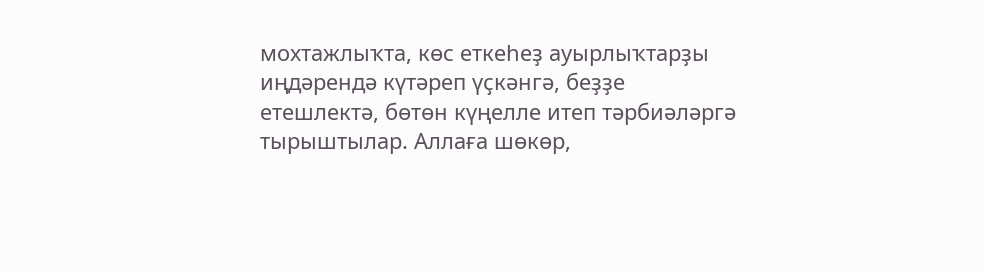мохтажлыҡта, көс еткеһеҙ ауырлыҡтарҙы иңдәрендә күтәреп үҫкәнгә, беҙҙе етешлектә, бөтөн күңелле итеп тәрбиәләргә тырыштылар. Аллаға шөкөр,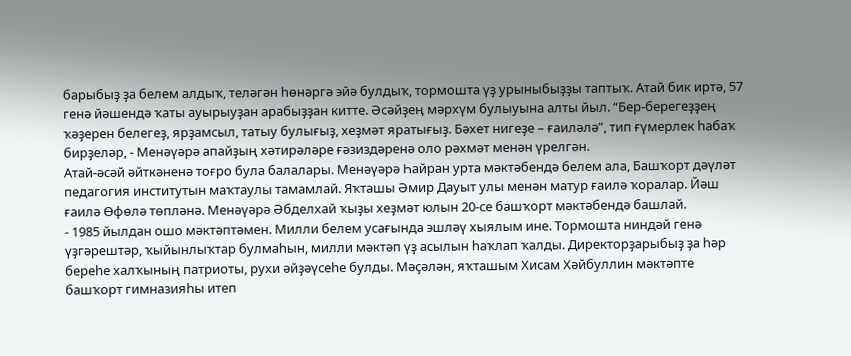барыбыҙ ҙа белем алдыҡ, теләгән һөнәргә эйә булдыҡ, тормошта үҙ урыныбыҙҙы таптыҡ. Атай бик иртә, 57 генә йәшендә ҡаты ауырыуҙан арабыҙҙан китте. Әсәйҙең мәрхүм булыуына алты йыл. “Бер-берегеҙҙең ҡәҙерен белегеҙ, ярҙамсыл, татыу булығыҙ, хеҙмәт яратығыҙ. Бәхет нигеҙе – ғаиләлә”, тип ғүмерлек һабаҡ бирҙеләр, - Менәүәрә апайҙың хәтирәләре ғәзиздәренә оло рәхмәт менән үрелгән.
Атай-әсәй әйткәненә тоғро була балалары. Менәүәрә Һайран урта мәктәбендә белем ала, Башҡорт дәүләт педагогия институтын маҡтаулы тамамлай. Яҡташы Әмир Дауыт улы менән матур ғаилә ҡоралар. Йәш ғаилә Өфөлә төпләнә. Менәүәрә Әбделхай ҡыҙы хеҙмәт юлын 20-се башҡорт мәктәбендә башлай.
- 1985 йылдан ошо мәктәптәмен. Милли белем усағында эшләү хыялым ине. Тормошта ниндәй генә үҙгәрештәр, ҡыйынлыҡтар булмаһын, милли мәктәп үҙ асылын һаҡлап ҡалды. Директорҙарыбыҙ ҙа һәр береһе халҡының патриоты, рухи әйҙәүсеһе булды. Мәҫәлән, яҡташым Хисам Хәйбуллин мәктәпте башҡорт гимназияһы итеп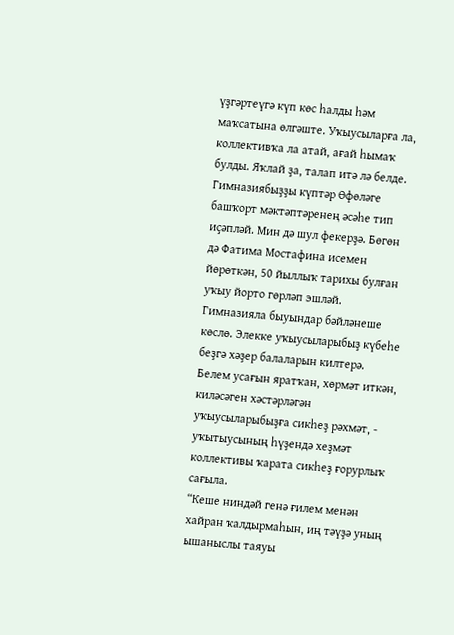үҙгәртеүгә күп көс һалды һәм маҡсатына өлгәште. Уҡыусыларға ла, коллективҡа ла атай, ағай һымаҡ булды. Яҡлай ҙа, талап итә лә белде. Гимназиябыҙҙы күптәр Өфөләге башҡорт мәктәптәренең әсәһе тип иҫәпләй. Мин дә шул фекерҙә. Бөгөн дә Фатима Мостафина исемен йөрөткән, 50 йыллыҡ тарихы булған уҡыу йорто гөрләп эшләй. Гимназияла быуындар бәйләнеше көслө. Элекке уҡыусыларыбыҙ күбеһе беҙгә хәҙер балаларын килтерә. Белем усағын яратҡан, хөрмәт иткән, киләсәген хәстәрләгән уҡыусыларыбыҙға сикһеҙ рәхмәт, - уҡытыусының һүҙендә хеҙмәт коллективы ҡарата сикһеҙ ғорурлыҡ сағыла.
“Кеше ниндәй генә ғилем менән хайран ҡалдырмаһын, иң тәүҙә уның ышаныслы таяуы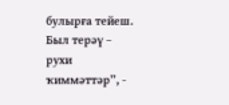булырға тейеш. Был терәү – рухи ҡиммәттәр”, -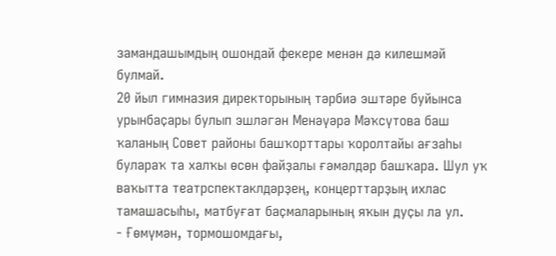замандашымдың ошондай фекере менән дә килешмәй булмай.
20 йыл гимназия директорының тәрбиә эштәре буйынса урынбаҫары булып эшләгән Менәүәрә Мәҡсүтова баш ҡаланың Совет районы башҡорттары ҡоролтайы ағзаһы булараҡ та халҡы өсөн файҙалы ғәмәлдәр башҡара. Шул уҡ ваҡытта театрспектаклдәрҙең, концерттарҙың ихлас тамашасыһы, матбуғат баҫмаларының яҡын дуҫы ла ул.
- Ғөмүмән, тормошомдағы,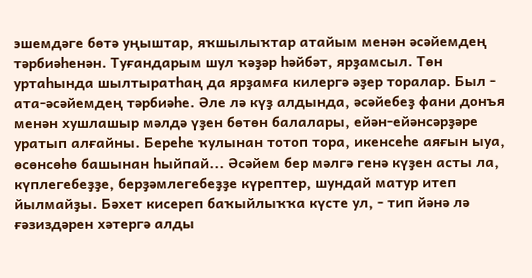эшемдәге бөтә уңыштар, яҡшылыҡтар атайым менән әсәйемдең тәрбиәһенән. Туғандарым шул ҡәҙәр һәйбәт, ярҙамсыл. Төн уртаһында шылтыратһаң да ярҙамға килергә әҙер торалар. Был - ата-әсәйемдең тәрбиәһе. Әле лә күҙ алдында, әсәйебеҙ фани донъя менән хушлашыр мәлдә үҙен бөтөн балалары, ейән-ейәнсәрҙәре уратып алғайны. Береһе ҡулынан тотоп тора, икенсеһе аяғын ыуа, өсөнсөһө башынан һыйпай... Әсәйем бер мәлгә генә күҙен асты ла, күплегебеҙҙе, берҙәмлегебеҙҙе күрептер, шундай матур итеп йылмайҙы. Бәхет кисереп баҡыйлыҡҡа күсте ул, - тип йәнә лә ғәзиздәрен хәтергә алды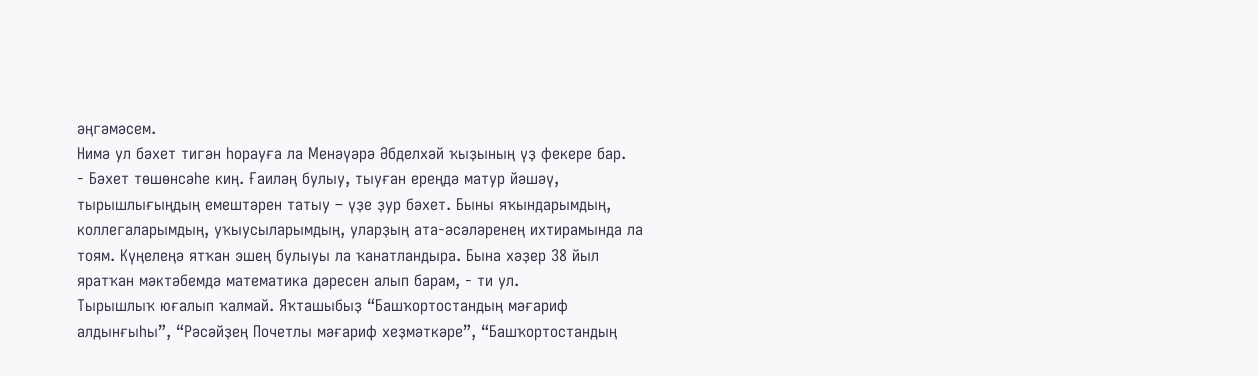әңгәмәсем.
Нимә ул бәхет тигән һорауға ла Менәүәрә Әбделхәй ҡыҙының үҙ фекере бар.
- Бәхет төшөнсәһе киң. Ғаиләң булыу, тыуған ереңдә матур йәшәү, тырышлығыңдың емештәрен татыу – үҙе ҙур бәхет. Быны яҡындарымдың, коллегаларымдың, уҡыусыларымдың, уларҙың ата-әсәләренең ихтирамында ла тоям. Күңелеңә ятҡан эшең булыуы ла ҡанатландыра. Бына хәҙер 38 йыл яратҡан мәктәбемдә математика дәресен алып барам, - ти ул.
Тырышлыҡ юғалып ҡалмай. Яҡташыбыҙ “Башҡортостандың мәғариф алдынғыһы”, “Рәсәйҙең Почетлы мәғариф хеҙмәткәре”, “Башҡортостандың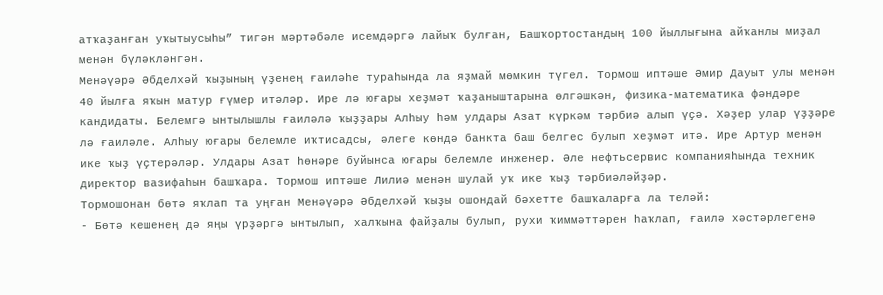атҡаҙанған уҡытыусыһы” тигән мәртәбәле исемдәргә лайыҡ булған, Башҡортостандың 100 йыллығына айҡанлы миҙал менән бүләкләнгән.
Менәүәрә Әбделхәй ҡыҙының үҙенең ғаиләһе тураһында ла яҙмай мөмкин түгел. Тормош иптәше Әмир Дауыт улы менән 40 йылға яҡын матур ғүмер итәләр. Ире лә юғары хеҙмәт ҡаҙаныштарына өлгәшкән, физика-математика фәндәре кандидаты. Белемгә ынтылышлы ғаиләлә ҡыҙҙары Алһыу һәм улдары Азат күркәм тәрбиә алып үҫә. Хәҙер улар үҙҙәре лә ғаиләле. Алһыу юғары белемле иҡтисадсы, әлеге көндә банкта баш белгес булып хеҙмәт итә. Ире Артур менән ике ҡыҙ үҫтерәләр. Улдары Азат һөнәре буйынса юғары белемле инженер. Әле нефтьсервис компанияһында техник директор вазифаһын башҡара. Тормош иптәше Лилиә менән шулай уҡ ике ҡыҙ тәрбиәләйҙәр.
Тормошонан бөтә яҡлап та уңған Менәүәрә Әбделхәй ҡыҙы ошондай бәхетте башҡаларға ла теләй:
- Бөтә кешенең дә яңы үрҙәргә ынтылып, халҡына файҙалы булып, рухи ҡиммәттәрен һаҡлап, ғаилә хәстәрлегенә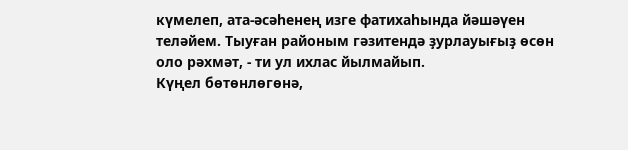күмелеп, ата-әсәһенең изге фатихаһында йәшәүен теләйем. Тыуған районым гәзитендә ҙурлауығыҙ өсөн оло рәхмәт, - ти ул ихлас йылмайып.
Күңел бөтөнлөгөнә,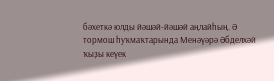бәхеткә юлды йәшәй-йәшәй аңлайһың. Ә тормош һуҡмаҡтарында Менәүәрә Әбделхәй ҡыҙы кеүек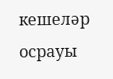кешеләр осрауы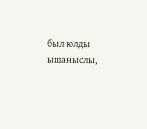был юлды ышаныслы,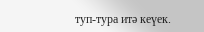туп-тура итә кеүек.